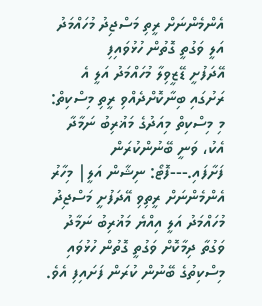އެންމެންނަށް ރީތި މަސްޖިދު މުހައްމަދު އަލީ ވަގުތީ ގޮތުން ހުޅުވައިފި
އޭދަފުށީ ޑޭޒީވިލާ މުހައްމަދު އަލީ އެ ރަށުގައި ބިނާކޮށްދެއްވި ރީތި މިސްކިތް: މި މިސްކިތް މިއަދުގެ މަޣުރިބު ނަމާދާ އެކު، ވަނީ ބޭނުންކުރަން ފަށާފައި.---ފޮޓޯ: ނިޝާން އަލީ| މިހާރު
އެންމެންނަށް ރީތިވި އޭދަފުށީ މަސްޖިދު މުހައްމަދު އަލީ އިއްޔެ މަޣުރިބު ނަމާދު ވަގުތާ ދިމާކޮށް ވަގުތީ ގޮތުން ހުޅުވައި މިސްކިތުގެ ބޭނުން ކުރަން ފަށައިފި އެވެ.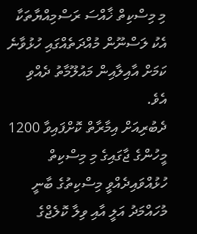މި މިސްކިތް ޚާއްސަ ރަސްމިއްޔާތަކާ އެކު ލަސްނޫން މުއްދަތެއްގައި ހުޅުވާނެ ކަމަށް އާއިލާއިން މައުލޫމާތު ދެއްވި އެވެ.
ދެބުރިއަށް އިމާރާތް ކޮށްފައިވާ 1200 މީހުންގެ ޖާގައިގެ މި މިސްކިތް ހުޅުއްވައިދެއްވީ މިސްކިތުގެ ބާނީ މުހައްމަދު އަލީ އާއި ވިލާ ކޮލެޖްގެ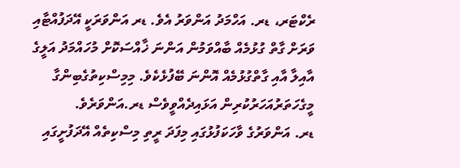ރެކްޓަރ، ޑރ. އަހްމަދު އަންވަރު އެވެ. ޑރ އަންވަރަކީ އޭދަފުއްޓާއި ވަރަށް ގާތް ގުޅުމެއް ބާއްވަމުން އަންނަ ޚާއްސަކޮށް މުހައްމަދު އަލީގެ އާއިލާ އާއި ގާތްގުޅުމެއް އޮންނަ ބޭފުޅެކެވެ. މިމިސްކިތުގެބިންގާ މީގެހަތަރުއަހަރުކުރިން އަޅައިދެއްވީވެސް ޑރ.އަންވަރެވެ.
ޑރ. އަންވަރުގެ ވާހަކަފުޅުގައި މިފަދަ ރީތި މިސްކިތެއް އޭދަފުށީގައި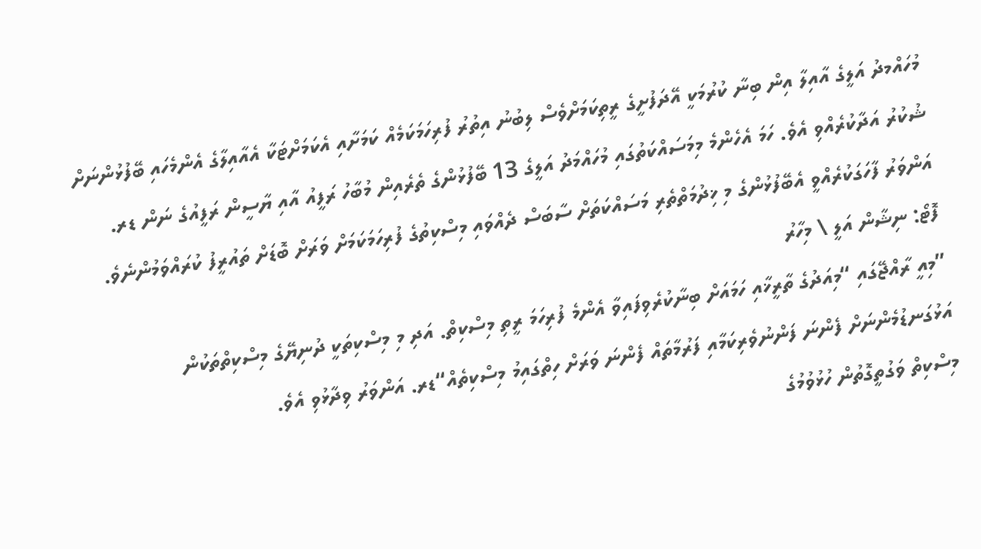މުހައްމދު އަލީގެ އާއިލާ އިން ބިނާ ކުރުމަކީ އޭދަފުށީގެ ރީތިކަމަށްވެސް ލިބުނު އިތުރު ފުރިހަމަކަމެއް ކަމަށާއި އެކަމަށްޓަކާ އެއާއިލާގެ އެންމެހައި ބޭފުޅުންނަށް ޝުކުރު އަދާކުރެއްވި އެވެ. ހަމަ އެހެންމެ މިމަސައްކަތުގައި މުހައްމަދު އަލީގެ 13 ބޭފުޅުންގެ ތެރެއިން މުބާހު ރަފީއު އާއި ޔާސީން ރަފީއުގެ ނަން ޑރ. އަންވަރު ފާހަގަކުރެއްވީ އެބޭފުޅުންގެ މި ޚިދުމަތްތެރި މަސައްކަތަށް ސާބަސް ދެއްވައި މިސްކިތުގެ ފުރިހަމަކަމަށް ވަރަށް ބޮޑަށް ތައުރީފު ކުރައްވަމުންނެވެ.
ފޮޓޯ: ނިޝާން އަލީ \ މިހާރު
”މިއީ ރާއްޖޭގައި “މިއަދުގެ ތާރީޚާއި ހަމައަށް ބިނާކުރެވިފައިވާ އެންމެ ފުރިހަމަ ރީތި މިސްކިތް. އަދި މި މިސްކިތަކީ ދުނިޔޭގެ މިސްކިތްތަކުން އަޅުގަނޑުމެންނަށް ފެންނަ ފަންނުވެރިކަމާއި ފަރުމާތައް ފެންނަ ވަރަށް ހިތްގައިމު މިސްކިތެއް“ޑރ. އަންވަރު ވިދާޅުވި އެވެ.
މިސްކިތް ވަގުތީގޮތުން ހުޅުވުމުގެ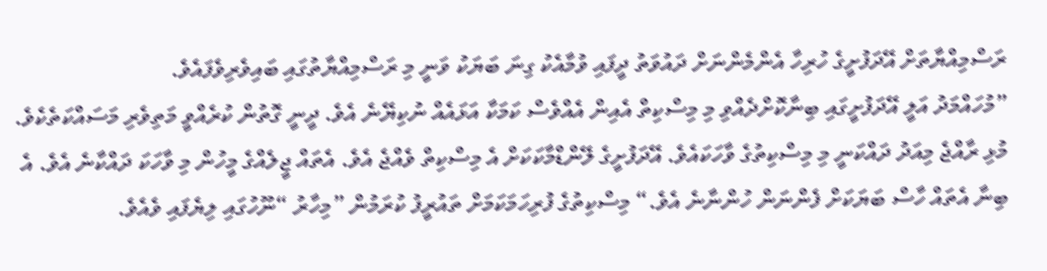ރަސްމިއްޔާތަށް އޭދަފުށީގެ ހުރިހާ އެންމެންނަށް ދައުވަތު ދީފައި ވުމާއެކު ގިނަ ބަޔަކު ވަނީ މި ރަސްމިއްޔާތުގައި ބައިވެރިވެފައެވެ.
”މުހައްމަދު އަލީ އޭދަފުށީގައި ބިނާކޮށްދެއްވި މި މިސްކިތް އެއިން އެއްވެސް ކަމަކާ އަޅައެއް ނުކިޔޭނެ އެވެ. ދީނީ ގޮތުން ކުރެއްވީ މަތިވެރި މަސައްކަތެކެވެ. މުޅި ރާއްޖެ މިއަދު ދައްކަނީ މި މިސްކިތުގެ ވާހަކައެވެ. އޭދަފުށީގެ ލޭންޑްމާކަކަށް އެ މިސްކިތް ވެއްޖެ އެވެ. އެތައް ޖީލެއްގެ މީހުން މި ވާހަކަ ދައްކާނެ އެވެ. އެ ބިނާ އެތައް ހާސް ބަޔަކަށް ފެންނަން ހުންނާނެ އެވެ.“ މިސްކިތުގެ ފުރިހަމަކަމަށް ތައުރީފު ކުރަމުން ”މިހާރު “ނޫހުގައި ލިޔެފައި ވެއެވެ.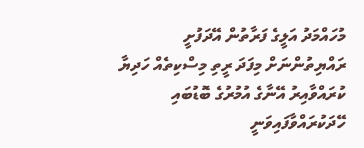މުހައްމަދު އަލީގެ ފަރާތުން އޭދަފުށީ ރައްޔިތުންނަށް މިފަދަ ރީތި މިސްކިތެއް ހަދިޔާ ކުރައްވާއިރު އޭނާގެ އުމުރުގެ ބޮޑުބައި ހޭދަކުރައްވާފައިވަނީ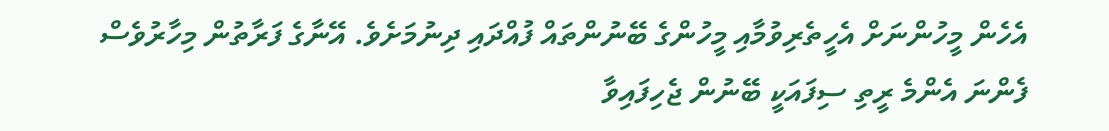އެހެން މީހުންނަށް އެހީތެރިވުމާއި މީހުންގެ ބޭނުންތައް ފުއްދައި ދިނުމަށެވެ. އޭނާގެ ފަރާތުން މިހާރުވެސް ފެންނަ އެންމެ ރީތި ސިފައަކީ ބޭނުން ޖެހިފައިވާ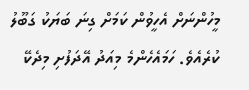މީހުންނަށް އެހީވުން ކަމަށް ގިނަ ބަޔަކު ގަބޫލު ކުރެއެވެ. ހަމައެހެންމެ މިއަދު އޭދަފުށި މިދެކޭ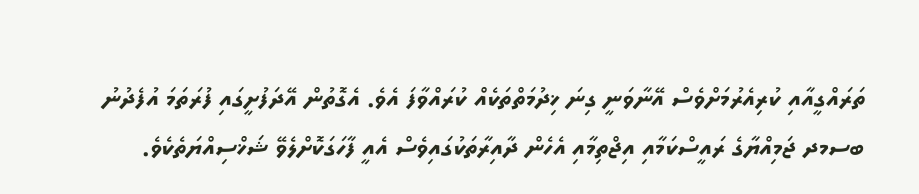ތަރައްގީއާއި ކުރިއެރުމަށްވެސް އޭނާވަނީ ގިނަ ޚިދުމަތްތަކެއް ކުރައްވާފަ އެވެ. އެގޮތުން އޭދަފުށީގައި ފުރަތަމަ އުފެދުނު ބސމދ ޖަމިއްޔާގެ ރައީސްކަމާއި އިޖްތިމާއި އެހެން ދާއިރާތަކުގައިވެސް އެއީ ފާހަގަކޮށްލެވޭ ޝަޚްސިއްޔަތެކެވެ.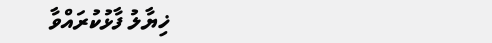ޚިޔާލު ފާޅުކުރައްވާ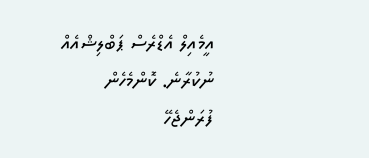އީމެއިލް އެޑްރެސް ޕަބްލިޝްއެއް ނުކުރާނެ. ކޮންމެހެން ފުރަންޖެހޭ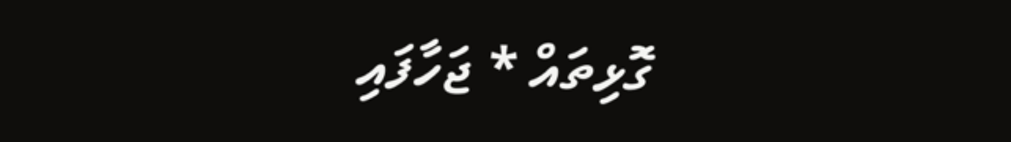ގޮޅިތައް * ޖަހާފައި